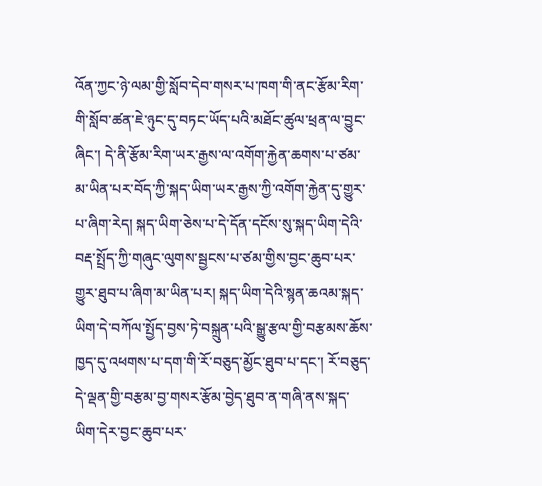འོན་ཀྱང་ཉེ་ལམ་གྱི་སློབ་དེབ་གསར་པ་ཁག་གི་ནང་རྩོམ་རིག་གི་སློབ་ཚན་ཇེ་ཉུང་དུ་བཏང་ཡོད་པའི་མཐོང་ཚུལ་ཕྲན་ལ་བྱུང་ཞིང་། དེ་ནི་རྩོམ་རིག་ཡར་རྒྱས་ལ་འགོག་རྐྱེན་ཆགས་པ་ཙམ་མ་ཡིན་པར་བོད་ཀྱི་སྐད་ཡིག་ཡར་རྒྱས་ཀྱི་འགོག་རྐྱེན་དུ་གྱུར་པ་ཞིག་རེད། སྐད་ཡིག་ཅེས་པ་དེ་དོན་དངོས་སུ་སྐད་ཡིག་དེའི་བརྡ་སྤྲོད་ཀྱི་གཞུང་ལུགས་སྦྱངས་པ་ཙམ་གྱིས་བྱང་ཆུབ་པར་གྱུར་ཐུབ་པ་ཞིག་མ་ཡིན་པར། སྐད་ཡིག་དེའི་སྙན་ཆའམ་སྐད་ཡིག་དེ་བཀོལ་སྤྱོད་བྱས་ཏེ་བསྐྲུན་པའི་སྒྱུ་རྩལ་གྱི་བརྩམས་ཆོས་ཁྱད་དུ་འཕགས་པ་དག་གི་རོ་བཅུད་མྱོང་ཐུབ་པ་དང་། རོ་བཅུད་དེ་ལྡན་གྱི་བརྩམ་བྱ་གསར་རྩོམ་བྱེད་ཐུབ་ན་གཞི་ནས་སྐད་ཡིག་དེར་བྱང་ཆུབ་པར་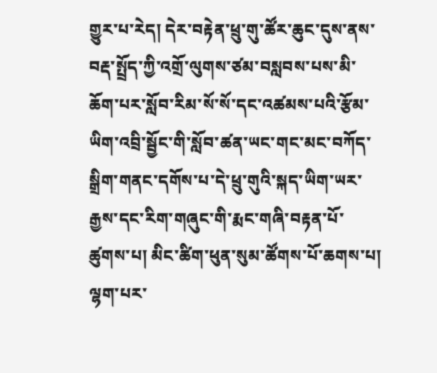གྱུར་པ་རེད། དེར་བརྟེན་ཕྲུ་གུ་ཚོར་ཆུང་དུས་ནས་བརྡ་སྤྲོད་ཀྱི་འགྲོ་ལུགས་ཙམ་བསླབས་པས་མི་ཆོག་པར་སློབ་རིམ་སོ་སོ་དང་འཚམས་པའི་རྩོམ་ཡིག་འབྲི་སྦྱོང་གི་སློབ་ཚན་ཡང་གང་མང་བཀོད་སྒྲིག་གནང་དགོས་པ་དེ་ཕྲུ་གུའི་སྐད་ཡིག་ཡར་རྒྱས་དང་རིག་གཞུང་གི་རྨང་གཞི་བརྟན་པོ་ཚུགས་པ། མིང་ཚིག་ཕུན་སུམ་ཚོགས་པོ་ཆགས་པ། ལྷག་པར་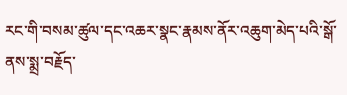རང་གི་བསམ་ཚུལ་དང་འཆར་སྣང་རྣམས་ནོར་འཆུག་མེད་པའི་སྒོ་ནས་སྨྲ་བརྗོད་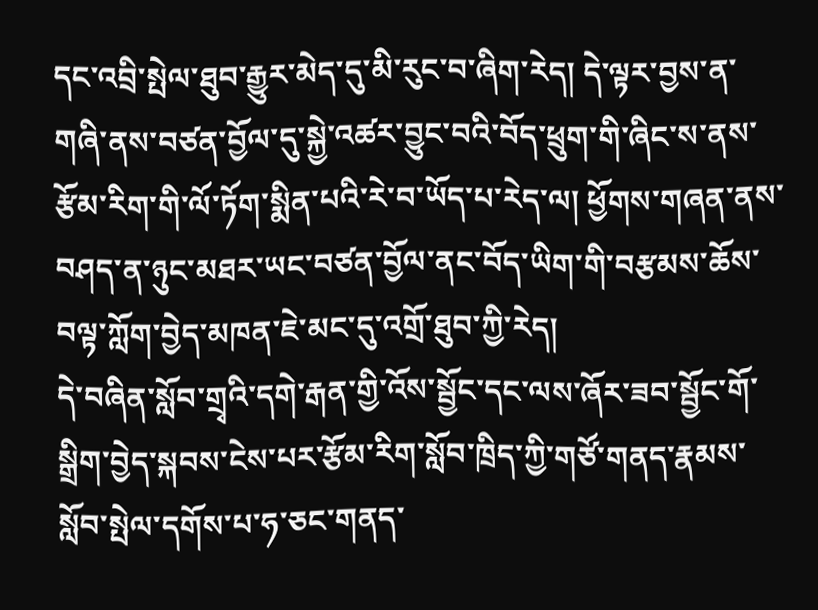དང་འབྲི་སྤེལ་ཐུབ་རྒྱུར་མེད་དུ་མི་རུང་བ་ཞིག་རེད། དེ་ལྟར་བྱས་ན་གཞི་ནས་བཙན་བྱོལ་དུ་སྐྱེ་འཚར་བྱུང་བའི་བོད་ཕྲུག་གི་ཞིང་ས་ནས་རྩོམ་རིག་གི་ལོ་ཏོག་སྨིན་པའི་རེ་བ་ཡོད་པ་རེད་ལ། ཕྱོགས་གཞན་ནས་བཤད་ན་ཉུང་མཐར་ཡང་བཙན་བྱོལ་ནང་བོད་ཡིག་གི་བརྩམས་ཆོས་བལྟ་ཀློག་བྱེད་མཁན་ཇེ་མང་དུ་འགྲོ་ཐུབ་ཀྱི་རེད།
དེ་བཞིན་སློབ་གྲྭའི་དགེ་རྒན་གྱི་འོས་སྦྱོང་དང་ལས་ཞོར་ཟབ་སྦྱོང་གོ་སྒྲིག་བྱེད་སྐབས་ངེས་པར་རྩོམ་རིག་སློབ་ཁྲིད་ཀྱི་གཙོ་གནད་རྣམས་སློབ་སྤེལ་དགོས་པ་ཧ་ཅང་གནད་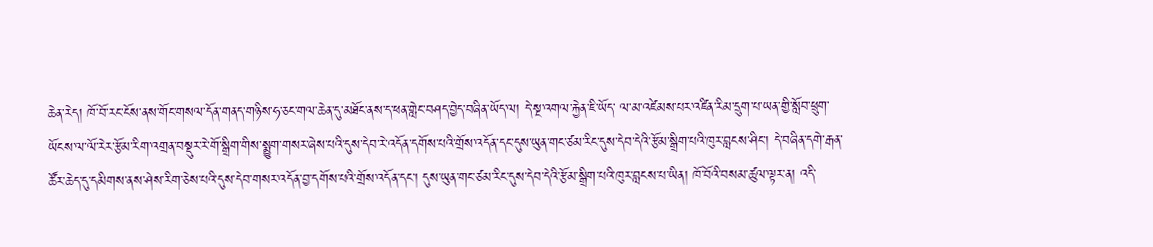ཆེན་རེད། ཁོ་བོ་རང་ངོས་ནས་གོང་གསལ་དོན་གནད་གཉིས་ཧ་ཅང་གལ་ཆེན་དུ་མཐོང་ནས་ད་ཕན་གླེང་བཤད་བྱེད་བཞིན་ཡོད་ལ། དེ་སྔ་འགལ་རྐྱེན་ཇི་ཡོད་ ལ་མ་འཛེམས་པར་འཛིན་རིམ་དྲུག་པ་ཡན་གྱི་སློབ་ཕྲུག་ཡོངས་ལ་ལོ་རེར་རྩོམ་རིག་འགྲན་བསྡུར་རེ་གོ་སྒྲིག་གིས་སྨྱུག་གསར་ཞེས་པའི་དུས་དེབ་རེ་འདོན་དགོས་པའི་གྲོས་འདོན་དང་དུས་ཡུན་གང་ཙམ་རིང་དུས་དེབ་དེའི་རྩོམ་སྒྲིག་པའི་ཁུར་བླངས་ཤིང་། དེ་བཞིན་དགེ་རྒན་ཚོར་ཆེད་དུ་དམིགས་ནས་ཤེས་རིག་ཅེས་པའི་དུས་དེབ་གསར་འདོན་བྱ་དགོས་པའི་གྲོས་འདོན་དང་། དུས་ཡུན་གང་ཙམ་རིང་དུས་དེབ་དེའི་རྩོམ་སྒྲིག་པའི་ཁུར་བླངས་པ་ཡིན། ཁོ་བོའི་བསམ་ཚུལ་ལྟར་ན། འདི་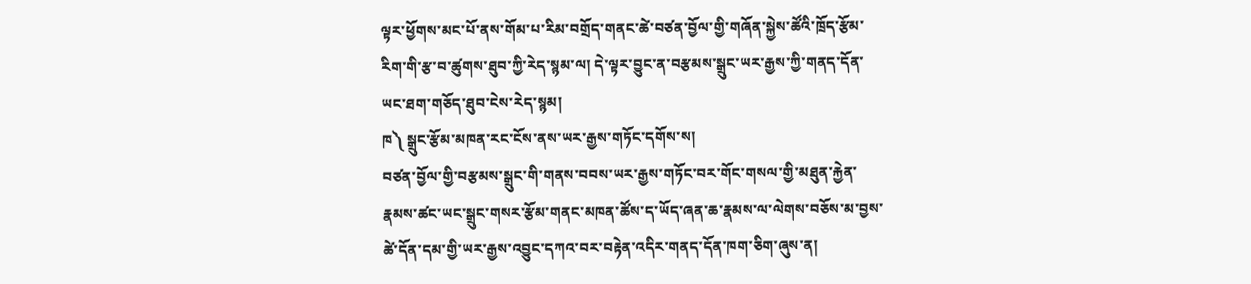ལྟར་ཕྱོགས་མང་པོ་ནས་གོམ་པ་རིམ་བགྲོད་གནང་ཚེ་བཙན་བྱོལ་གྱི་གཞོན་སྐྱེས་ཚོའི་ཁྲོད་རྩོམ་རིག་གི་རྩ་བ་ཚུགས་ཐུབ་ཀྱི་རེད་སྙམ་ལ། དེ་ལྟར་བྱུང་ན་བརྩམས་སྒྲུང་ཡར་རྒྱས་ཀྱི་གནད་དོན་ཡང་ཐག་གཅོད་ཐུབ་ངེས་རེད་སྙམ།
ཁ༽ སྒྲུང་རྩོམ་མཁན་རང་ངོས་ནས་ཡར་རྒྱས་གཏོང་དགོས་ས།
བཙན་བྱོལ་གྱི་བརྩམས་སྒྲུང་གི་གནས་བབས་ཡར་རྒྱས་གཏོང་བར་གོང་གསལ་གྱི་མཐུན་རྐྱེན་རྣམས་ཚང་ཡང་སྒྲུང་གསར་རྩོམ་གནང་མཁན་ཚོས་ད་ཡོད་ཞན་ཆ་རྣམས་ལ་ལེགས་བཅོས་མ་བྱས་ཚེ་དོན་དམ་གྱི་ཡར་རྒྱས་འབྱུང་དཀའ་བར་བརྟེན་འདིར་གནད་དོན་ཁག་ཅིག་ཞུས་ན།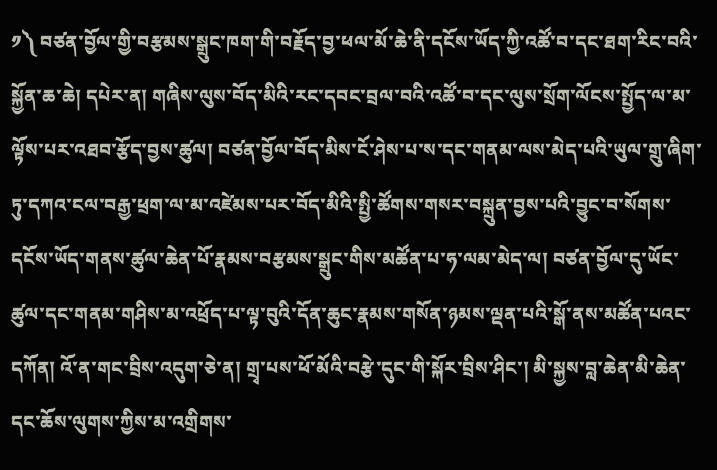༡༽ བཙན་བྱོལ་གྱི་བརྩམས་སྒྲུང་ཁག་གི་བརྗོད་བྱ་ཕལ་མོ་ཆེ་ནི་དངོས་ཡོད་ཀྱི་འཚོ་བ་དང་ཐག་རིང་བའི་སྐྱོན་ཆ་ཆེ། དཔེར་ན། གཞིས་ལུས་བོད་མིའི་རང་དབང་བྲལ་བའི་འཚོ་བ་དང་ལུས་སྲོག་ལོངས་སྤྱོད་ལ་མ་ལྟོས་པར་འཐབ་རྩོད་བྱས་ཚུལ། བཙན་བྱོལ་བོད་མིས་ངོ་ཤེས་པ་ས་དང་གནམ་ལས་མེད་པའི་ཡུལ་གྲུ་ཞིག་ཏུ་དཀའ་ངལ་བརྒྱ་ཕྲག་ལ་མ་འཛེམས་པར་བོད་མིའི་སྤྱི་ཚོགས་གསར་བསྐྲུན་བྱས་པའི་བྱུང་བ་སོགས་དངོས་ཡོད་གནས་ཚུལ་ཆེན་པོ་རྣམས་བརྩམས་སྒྲུང་གིས་མཚོན་པ་ཧ་ལམ་མེད་ལ། བཙན་བྱོལ་དུ་ཡོང་ཚུལ་དང་གནམ་གཤིས་མ་འཕྲོད་པ་ལྟ་བུའི་དོན་ཆུང་རྣམས་གསོན་ཉམས་ལྡན་པའི་སྒོ་ནས་མཚོན་པའང་དཀོན། འོ་ན་གང་བྲིས་འདུག་ཅེ་ན། གྲྭ་པས་ཕོ་མོའི་བརྩེ་དུང་གི་སྐོར་བྲིས་ཤིང་། མི་སྐྱས་བླ་ཆེན་མི་ཆེན་དང་ཆོས་ལུགས་ཀྱིས་མ་འགྲིགས་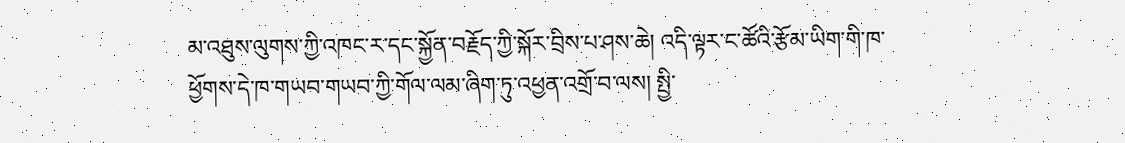མ་འཐུས་ལུགས་ཀྱི་འཁང་ར་དང་སྐྱོན་བརྗོད་ཀྱི་སྐོར་བྲིས་པ་ཤས་ཆེ། འདི་ལྟར་ང་ཚོའི་རྩོམ་ཡིག་གི་ཁ་ཕྱོགས་དེ་ཁ་གཡབ་གཡབ་ཀྱི་གོལ་ལམ་ཞིག་ཏུ་འཕྱན་འགྲོ་བ་ལས། སྤྱི་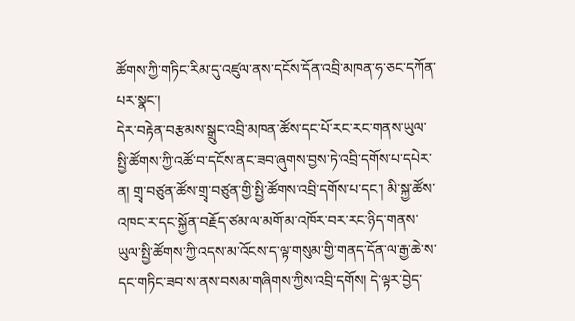ཚོགས་ཀྱི་གཏིང་རིམ་དུ་འཛུལ་ནས་དངོས་དོན་འབྲི་མཁན་ཧ་ཅང་དཀོན་པར་སྣང་།
དེར་བརྟེན་བརྩམས་སྒྲུང་འབྲི་མཁན་ཚོས་དང་པོ་རང་རང་གནས་ཡུལ་སྤྱི་ཚོགས་ཀྱི་འཚོ་བ་དངོས་ནང་ཟབ་ཞུགས་བྱས་ཏེ་འབྲི་དགོས་པ་དཔེར་ན། གྲྭ་བཙུན་ཚོས་གྲྭ་བཙུན་གྱི་སྤྱི་ཚོགས་འབྲི་དགོས་པ་དང་། མི་སྐྱ་ཚོས་འཁང་ར་དང་སྐྱོན་བརྗོད་ཙམ་ལ་མགོ་མ་འཁོར་བར་རང་ཉིད་གནས་ཡུལ་སྤྱི་ཚོགས་ཀྱི་འདས་མ་འོངས་ད་ལྟ་གསུམ་གྱི་གནད་དོན་ལ་རྒྱ་ཆེ་ས་དང་གཏིང་ཟབ་ས་ནས་བསམ་གཞིགས་ཀྱིས་འབྲི་དགོས། དེ་ལྟར་བྱེད་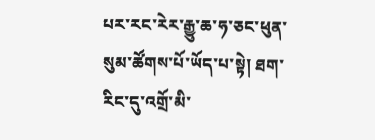པར་རང་རེར་རྒྱུ་ཆ་ཧ་ཅང་ཕུན་སུམ་ཚོགས་པོ་ཡོད་པ་སྟེ། ཐག་རིང་དུ་འགྲོ་མི་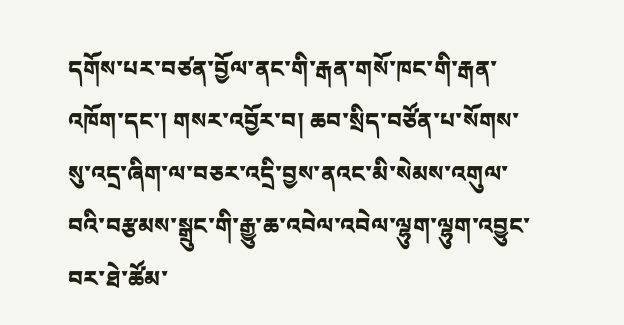དགོས་པར་བཙན་བྱོལ་ནང་གི་རྒན་གསོ་ཁང་གི་རྒན་འཁོག་དང་། གསར་འབྱོར་བ། ཆབ་སྲིད་བཙོན་པ་སོགས་སུ་འདྲ་ཞིག་ལ་བཅར་འདྲི་བྱས་ནའང་མི་སེམས་འགུལ་བའི་བརྩམས་སྒྲུང་གི་རྒྱུ་ཆ་འབེལ་འབེལ་ལྷུག་ལྷུག་འབྱུང་བར་ཐེ་ཚོམ་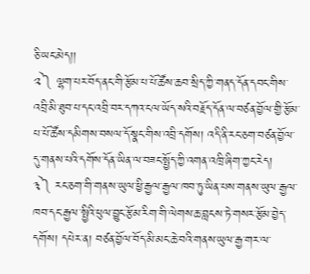ཅི་ཡང་མེད།།
༢༽ ལྷག་པར་བོད་ནང་གི་རྩོམ་པ་པོ་ཚོས་ཆབ་སྲིད་ཀྱི་གནད་དོན་དབང་གིས་འབྲི་མི་ཐུབ་པ་དང་འབྲི་བར་དཀའ་ངལ་ཡོད་སའི་བརྗོད་དོན་ལ་བཙན་བྱོལ་གྱི་རྩོམ་པ་པོ་ཚོས་དམིགས་བསལ་དོ་སྣང་གིས་འབྲི་དགོས། འདི་ནི་རང་ཅག་བཙན་བྱོལ་དུ་གནས་པའི་དགོས་དོན་ཡིན་ལ་བཟང་སྤྱོད་ཀྱི་འགན་འཁྲི་ཞིག་ཀྱང་རེད།
༣༽ རང་ཅག་གི་གནས་ཡུལ་ཕྱི་རྒྱལ་རྒྱལ་ཁབ་ཏུ་ཡིན་པས་གནས་ཡུལ་རྒྱལ་ཁབ་དང་རྒྱལ་སྤྱིའི་ཕུལ་བྱུང་རྩོམ་རིག་གི་ལེགས་ཆ་བླངས་ཏེ་གསར་རྩོམ་བྱེད་དགོས། དཔེར་ན། བཙན་བྱོལ་བོད་མི་མང་ཆེ་བའི་གནས་ཡུལ་རྒྱ་གར་ལ་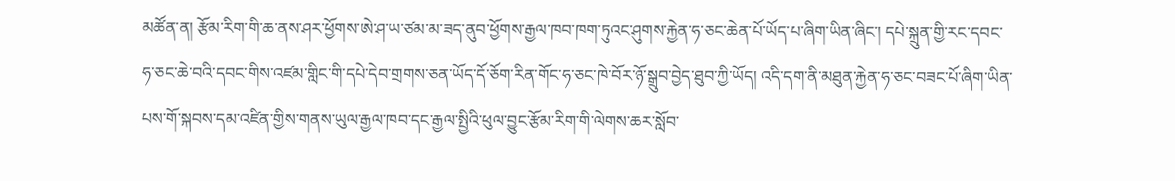མཚོན་ན། རྩོམ་རིག་གི་ཆ་ནས་ཤར་ཕྱོགས་ཨེ་ཤ་ཡ་ཙམ་མ་ཟད་ནུབ་ཕྱོགས་རྒྱལ་ཁབ་ཁག་ཏུའང་ཤུགས་རྐྱེན་ཧ་ཅང་ཆེན་པོ་ཡོད་པ་ཞིག་ཡིན་ཞིང་། དཔེ་སྐྲུན་གྱི་རང་དབང་ཧ་ཅང་ཆེ་བའི་དབང་གིས་འཛམ་གླིང་གི་དཔེ་དེབ་གྲགས་ཅན་ཡོད་དོ་ཅོག་རིན་གོང་ཧ་ཅང་ཁེ་བོར་ཉོ་སྒྲུབ་བྱེད་ཐུབ་ཀྱི་ཡོད། འདི་དག་ནི་མཐུན་རྐྱེན་ཧ་ཅང་བཟང་པོ་ཞིག་ཡིན་པས་གོ་སྐབས་དམ་འཛིན་གྱིས་གནས་ཡུལ་རྒྱལ་ཁབ་དང་རྒྱལ་སྤྱིའི་ཕུལ་བྱུང་རྩོམ་རིག་གི་ལེགས་ཆར་སློབ་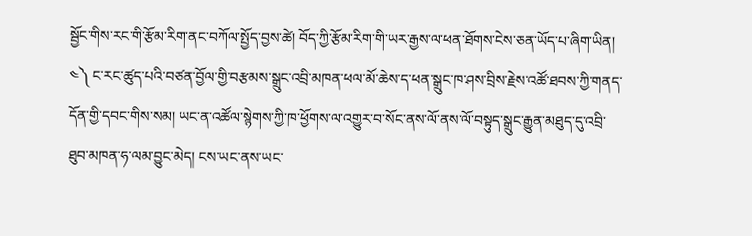སྦྱོང་གིས་རང་གི་རྩོམ་རིག་ནང་བཀོལ་སྤྱོད་བྱས་ཚེ། བོད་ཀྱི་རྩོམ་རིག་གི་ཡར་རྒྱས་ལ་ཕན་ཐོགས་ངེས་ཅན་ཡོད་པ་ཞིག་ཡིན།
༤༽ ང་རང་ཚུད་པའི་བཙན་བྱོལ་གྱི་བརྩམས་སྒྲུང་འབྲི་མཁན་ཕལ་མོ་ཆེས་ད་ཕན་སྒྲུང་ཁ་ཤས་བྲིས་རྗེས་འཚོ་ཐབས་ཀྱི་གནད་དོན་གྱི་དབང་གིས་སམ། ཡང་ན་འཚོལ་སྙེགས་ཀྱི་ཁ་ཕྱོགས་ལ་འགྱུར་བ་སོང་ནས་ལོ་ནས་ལོ་བསྟུད་སྒྲུང་རྒྱུན་མཐུད་དུ་འབྲི་ཐུབ་མཁན་ཧ་ལམ་བྱུང་མེད། ངས་ཡང་ནས་ཡང་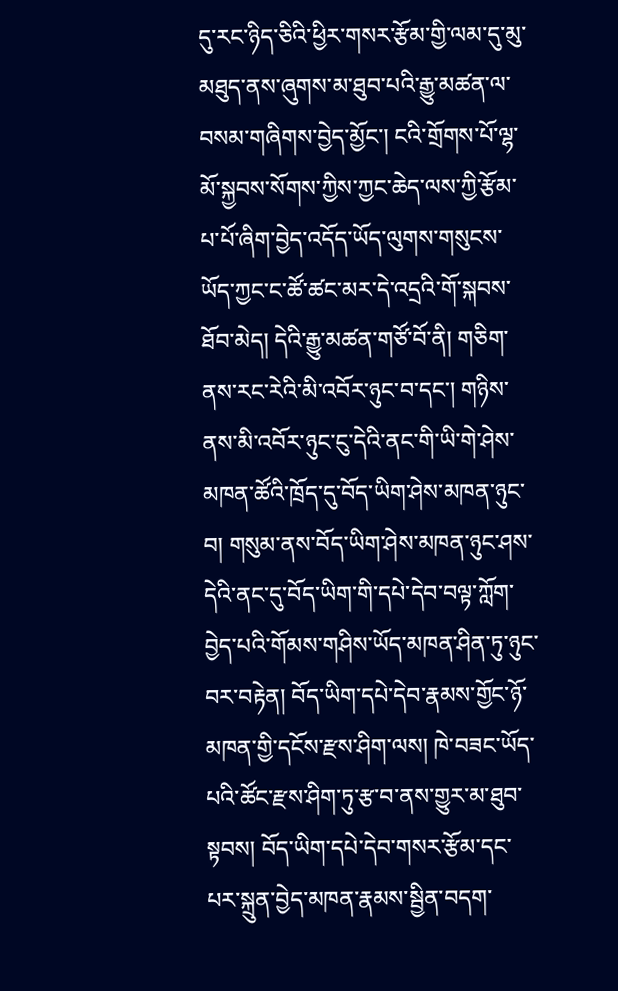དུ་རང་ཉིད་ཅིའི་ཕྱིར་གསར་རྩོམ་གྱི་ལམ་དུ་མུ་མཐུད་ནས་ཞུགས་མ་ཐུབ་པའི་རྒྱུ་མཚན་ལ་བསམ་གཞིགས་བྱེད་མྱོང་། ངའི་གྲོགས་པོ་ལྷ་མོ་སྐྱབས་སོགས་ཀྱིས་ཀྱང་ཆེད་ལས་ཀྱི་རྩོམ་པ་པོ་ཞིག་བྱེད་འདོད་ཡོད་ལུགས་གསུངས་ཡོད་ཀྱང་ང་ཚོ་ཚང་མར་དེ་འདྲའི་གོ་སྐབས་ཐོབ་མེད། དེའི་རྒྱུ་མཚན་གཙོ་བོ་ནི། གཅིག་ནས་རང་རེའི་མི་འབོར་ཉུང་བ་དང་། གཉིས་ནས་མི་འབོར་ཉུང་ངུ་དེའི་ནང་གི་ཡི་གེ་ཤེས་མཁན་ཚོའི་ཁྲོད་དུ་བོད་ཡིག་ཤེས་མཁན་ཉུང་བ། གསུམ་ནས་བོད་ཡིག་ཤེས་མཁན་ཉུང་ཤས་དེའི་ནང་དུ་བོད་ཡིག་གི་དཔེ་དེབ་བལྟ་ཀློག་བྱེད་པའི་གོམས་གཤིས་ཡོད་མཁན་ཤིན་ཏུ་ཉུང་བར་བརྟེན། བོད་ཡིག་དཔེ་དེབ་རྣམས་གྱོང་ཉོ་མཁན་གྱི་དངོས་རྫས་ཤིག་ལས། ཁེ་བཟང་ཡོད་པའི་ཚོང་རྫས་ཤིག་ཏུ་རྩ་བ་ནས་གྱུར་མ་ཐུབ་སྟབས། བོད་ཡིག་དཔེ་དེབ་གསར་རྩོམ་དང་པར་སྐྲུན་བྱེད་མཁན་རྣམས་སྦྱིན་བདག་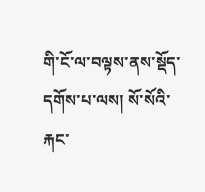གི་ངོ་ལ་བལྟས་ནས་སྡོད་དགོས་པ་ལས། སོ་སོའི་རྐང་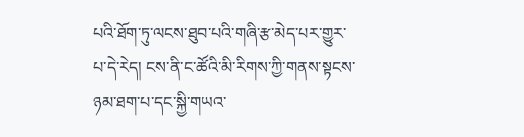པའི་ཐོག་ཏུ་ལངས་ཐུབ་པའི་གཞི་རྩ་མེད་པར་གྱུར་པ་དེ་རེད། ངས་ནི་ང་ཚོའི་མི་རིགས་ཀྱི་གནས་སྟངས་ཉམ་ཐག་པ་དང་སྐྱི་གཡའ་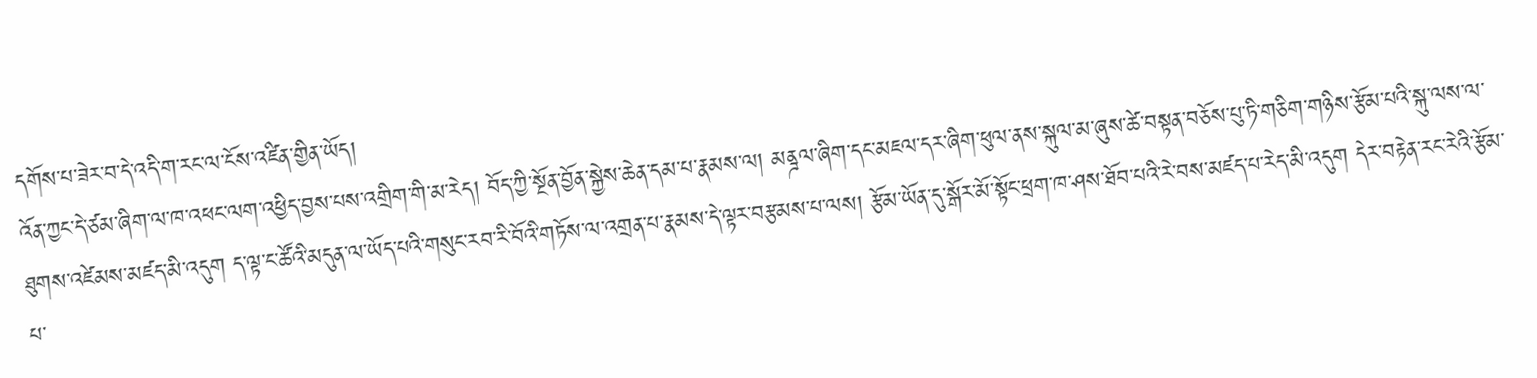དགོས་པ་ཟེར་བ་དེ་འདི་ག་རང་ལ་ངོས་འཛིན་གྱིན་ཡོད།
འོན་ཀྱང་དེ་ཙམ་ཞིག་ལ་ཁ་འཕང་ལག་འཕྱིད་བྱས་པས་འགྲིག་གི་མ་རེད། བོད་ཀྱི་སྔོན་བྱོན་སྐྱེས་ཆེན་དམ་པ་རྣམས་ལ། མནྜལ་ཞིག་དང་མཇལ་དར་ཞིག་ཕུལ་ནས་སྐུལ་མ་ཞུས་ཚེ་བསྟན་བཅོས་པུ་ཏི་གཅིག་གཉིས་རྩོམ་པའི་སྐུ་ལས་ལ་ཐུགས་འཛེམས་མཛད་མི་འདུག ད་ལྟ་ང་ཚོའི་མདུན་ལ་ཡོད་པའི་གསུང་རབ་རི་བོའི་གཏོས་ལ་འགྲན་པ་རྣམས་དེ་ལྟར་བརྩམས་པ་ལས། རྩོམ་ཡོན་དུ་སྒོར་མོ་སྟོང་ཕྲག་ཁ་ཤས་ཐོབ་པའི་རེ་བས་མཛད་པ་རེད་མི་འདུག དེར་བརྟེན་རང་རེའི་རྩོམ་པ་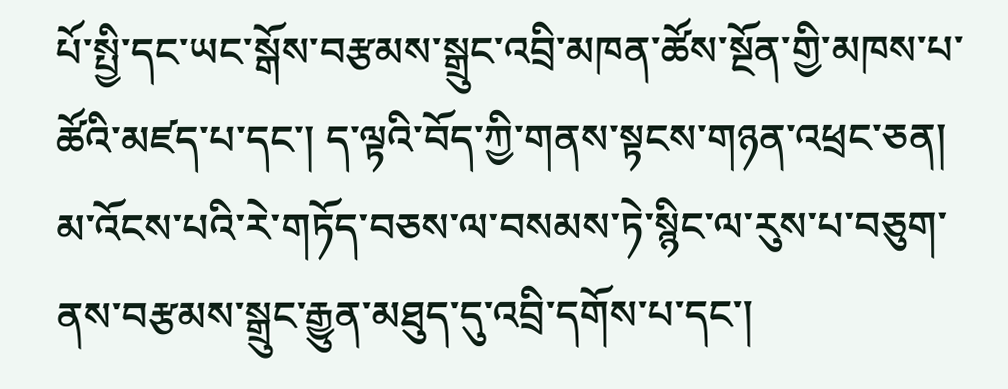པོ་སྤྱི་དང་ཡང་སྒོས་བརྩམས་སྒྲུང་འབྲི་མཁན་ཚོས་སྔོན་གྱི་མཁས་པ་ཚོའི་མཛད་པ་དང་། ད་ལྟའི་བོད་ཀྱི་གནས་སྟངས་གཉན་འཕྲང་ཅན། མ་འོངས་པའི་རེ་གཏོད་བཅས་ལ་བསམས་ཏེ་སྙིང་ལ་རུས་པ་བཅུག་ནས་བརྩམས་སྒྲུང་རྒྱུན་མཐུད་དུ་འབྲི་དགོས་པ་དང་།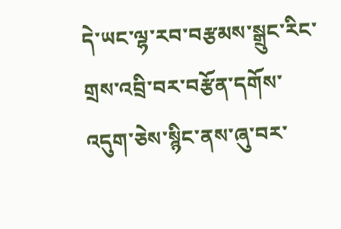དེ་ཡང་ལྷ་རབ་བརྩམས་སྒྲུང་རིང་གྲས་འབྲི་བར་བརྩོན་དགོས་འདུག་ཅེས་སྙིང་ནས་ཞུ་བར་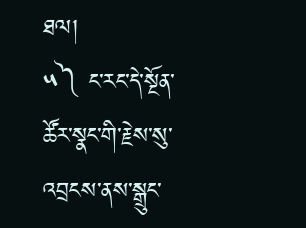ཐལ།
༥༽ ང་རང་དེ་སྔོན་ཚོར་སྣང་གི་རྗེས་སུ་འབྲངས་ནས་སྒྲུང་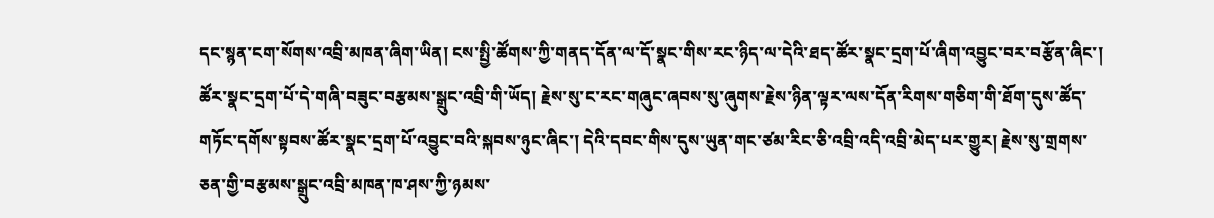དང་སྙན་ངག་སོགས་འབྲི་མཁན་ཞིག་ཡིན། ངས་སྤྱི་ཚོགས་ཀྱི་གནད་དོན་ལ་དོ་སྣང་གིས་རང་ཉིད་ལ་དེའི་ཐད་ཚོར་སྣང་དྲག་པོ་ཞིག་འབྱུང་བར་བརྩོན་ཞིང་། ཚོར་སྣང་དྲག་པོ་དེ་གཞི་བཟུང་བརྩམས་སྒྲུང་འབྲི་གི་ཡོད། རྗེས་སུ་ང་རང་གཞུང་ཞབས་སུ་ཞུགས་རྗེས་ཉིན་ལྟར་ལས་དོན་རིགས་གཅིག་གི་ཐོག་དུས་ཚོད་གཏོང་དགོས་སྟབས་ཚོར་སྣང་དྲག་པོ་འབྱུང་བའི་སྐབས་ཉུང་ཞིང་། དེའི་དབང་གིས་དུས་ཡུན་གང་ཙམ་རིང་ཅི་འབྲི་འདི་འབྲི་མེད་པར་གྱུར། རྗེས་སུ་གྲགས་ཅན་གྱི་བརྩམས་སྒྲུང་འབྲི་མཁན་ཁ་ཤས་ཀྱི་ཉམས་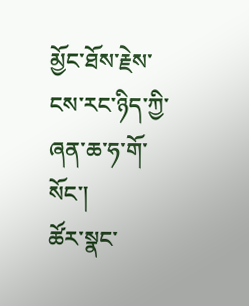མྱོང་ཐོས་རྗེས་ངས་རང་ཉིད་ཀྱི་ཞན་ཆ་ཧ་གོ་སོང་།
ཚོར་སྣང་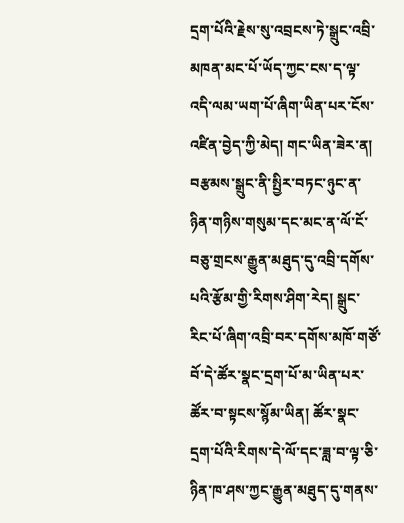དྲག་པོའི་རྗེས་སུ་འབྲངས་ཏེ་སྒྲུང་འབྲི་མཁན་མང་པོ་ཡོད་ཀྱང་ངས་ད་ལྟ་འདི་ལམ་ཡག་པོ་ཞིག་ཡིན་པར་ངོས་འཛིན་བྱེད་ཀྱི་མེད། གང་ཡིན་ཟེར་ན། བརྩམས་སྒྲུང་ནི་སྤྱིར་བཏང་ཉུང་ན་ཉིན་གཉིས་གསུམ་དང་མང་ན་ལོ་ངོ་བཅུ་གྲངས་རྒྱུན་མཐུད་དུ་འབྲི་དགོས་པའི་རྩོམ་གྱི་རིགས་ཤིག་རེད། སྒྲུང་རིང་པོ་ཞིག་འབྲི་བར་དགོས་མཁོ་གཙོ་བོ་དེ་ཚོར་སྣང་དྲག་པོ་མ་ཡིན་པར་ཚོར་བ་སྟངས་སྙོམ་ཡིན། ཚོར་སྣང་དྲག་པོའི་རིགས་དེ་ལོ་དང་ཟླ་བ་ལྟ་ཅི་ཉིན་ཁ་ཤས་ཀྱང་རྒྱུན་མཐུད་དུ་གནས་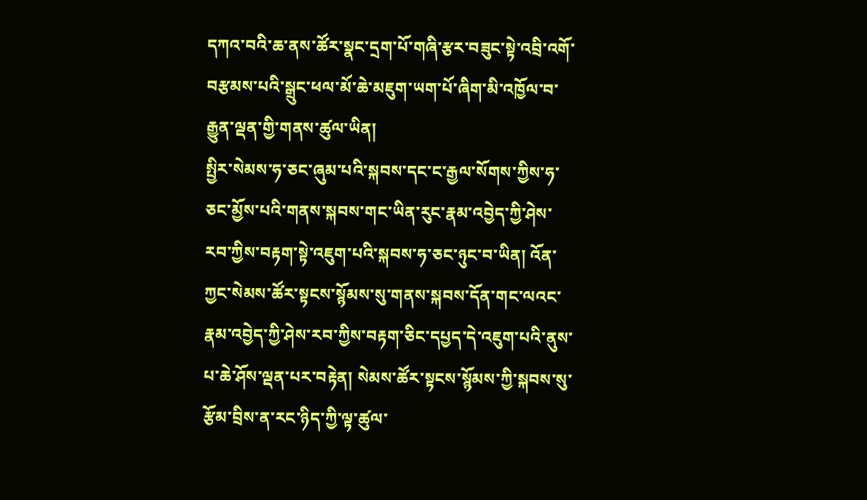དཀའ་བའི་ཆ་ནས་ཚོར་སྣང་དྲག་པོ་གཞི་རྩར་བཟུང་སྟེ་འབྲི་འགོ་བརྩམས་པའི་སྒྲུང་ཕལ་མོ་ཆེ་མཇུག་ཡག་པོ་ཞིག་མི་འཁྱོལ་བ་རྒྱུན་ལྡན་གྱི་གནས་ཚུལ་ཡིན།
སྤྱིར་སེམས་ཧ་ཅང་ཞུམ་པའི་སྐབས་དང་ང་རྒྱལ་སོགས་ཀྱིས་ཧ་ཅང་མྱོས་པའི་གནས་སྐབས་གང་ཡིན་རུང་རྣམ་འབྱེད་ཀྱི་ཤེས་རབ་ཀྱིས་བརྟག་སྟེ་འཇུག་པའི་སྐབས་ཧ་ཅང་ཉུང་བ་ཡིན། འོན་ཀྱང་སེམས་ཚོར་སྟངས་སྙོམས་སུ་གནས་སྐབས་དོན་གང་ལའང་རྣམ་འབྱེད་ཀྱི་ཤེས་རབ་ཀྱིས་བརྟག་ཅིང་དཔྱད་དེ་འཇུག་པའི་ནུས་པ་ཆེ་ཤོས་ལྡན་པར་བརྟེན། སེམས་ཚོར་སྟངས་སྙོམས་ཀྱི་སྐབས་སུ་རྩོམ་བྲིས་ན་རང་ཉིད་ཀྱི་ལྟ་ཚུལ་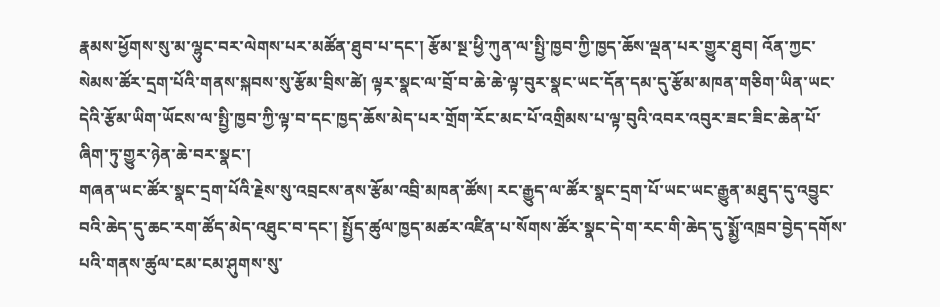རྣམས་ཕྱོགས་སུ་མ་ལྷུང་བར་ལེགས་པར་མཚོན་ཐུབ་པ་དང་། རྩོམ་སྔ་ཕྱི་ཀུན་ལ་སྤྱི་ཁྱབ་ཀྱི་ཁྱད་ཆོས་ལྡན་པར་གྱུར་ཐུབ། འོན་ཀྱང་སེམས་ཚོར་དྲག་པོའི་གནས་སྐབས་སུ་རྩོམ་བྲིས་ཚེ། ལྟར་སྣང་ལ་བྲོ་བ་ཆེ་ཆེ་ལྟ་བུར་སྣང་ཡང་དོན་དམ་དུ་རྩོམ་མཁན་གཅིག་ཡིན་ཡང་དེའི་རྩོམ་ཡིག་ཡོངས་ལ་སྤྱི་ཁྱབ་ཀྱི་ལྟ་བ་དང་ཁྱད་ཆོས་མེད་པར་གྲོག་རོང་མང་པོ་འགྲིམས་པ་ལྟ་བུའི་འབར་འབུར་ཟང་ཟིང་ཆེན་པོ་ཞིག་ཏུ་གྱུར་ཉེན་ཆེ་བར་སྣང་།
གཞན་ཡང་ཚོར་སྣང་དྲག་པོའི་རྗེས་སུ་འབྲངས་ནས་རྩོམ་འབྲི་མཁན་ཚོས། རང་རྒྱུད་ལ་ཚོར་སྣང་དྲག་པོ་ཡང་ཡང་རྒྱུན་མཐུད་དུ་འབྱུང་བའི་ཆེད་དུ་ཆང་རག་ཚོད་མེད་འཐུང་བ་དང་། སྤྱོད་ཚུལ་ཁྱད་མཚར་འཛིན་པ་སོགས་ཚོར་སྣང་དེ་ག་རང་གི་ཆེད་དུ་སྨྱོ་འཁྲབ་བྱེད་དགོས་པའི་གནས་ཚུལ་ངམ་ངམ་ཤུགས་སུ་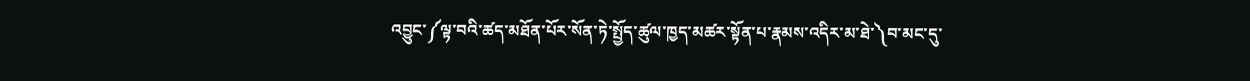འབྱུང་༼ལྟ་བའི་ཚད་མཐོན་པོར་སོན་ཏེ་སྤྱོད་ཚུལ་ཁྱད་མཚར་སྟོན་པ་རྣམས་འདིར་མ་ཐེ་༽བ་མང་དུ་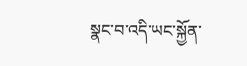སྣང་བ་འདི་ཡང་སྐྱོན་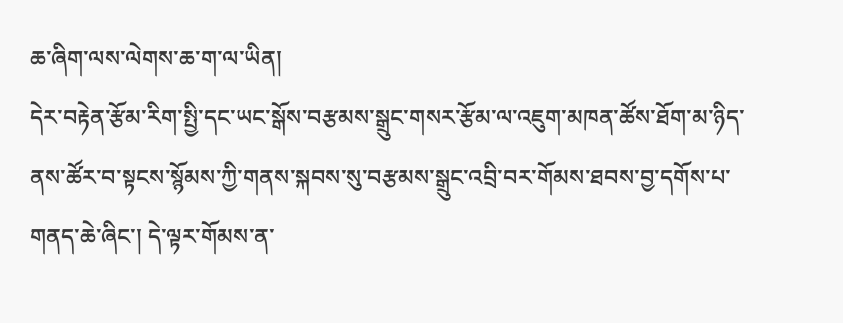ཆ་ཞིག་ལས་ལེགས་ཆ་ག་ལ་ཡིན།
དེར་བརྟེན་རྩོམ་རིག་སྤྱི་དང་ཡང་སྒོས་བརྩམས་སྒྲུང་གསར་རྩོམ་ལ་འཇུག་མཁན་ཚོས་ཐོག་མ་ཉིད་ནས་ཚོར་བ་སྟངས་སྙོམས་ཀྱི་གནས་སྐབས་སུ་བརྩམས་སྒྲུང་འབྲི་བར་གོམས་ཐབས་བྱ་དགོས་པ་གནད་ཆེ་ཞིང་། དེ་ལྟར་གོམས་ན་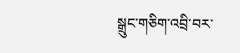སྒྲུང་གཅིག་འབྲི་བར་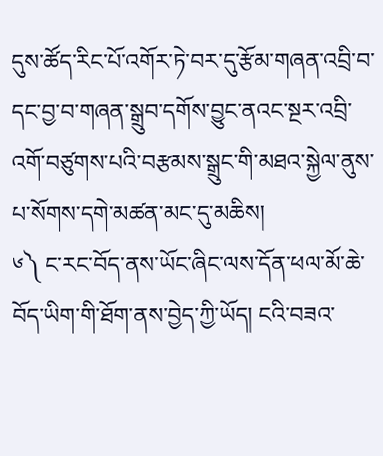དུས་ཚོད་རིང་པོ་འགོར་ཏེ་བར་དུ་རྩོམ་གཞན་འབྲི་བ་དང་བྱ་བ་གཞན་སྒྲུབ་དགོས་བྱུང་ནའང་སྔར་འབྲི་འགོ་བཙུགས་པའི་བརྩམས་སྒྲུང་གི་མཐའ་སྐྱེལ་ནུས་པ་སོགས་དགེ་མཚན་མང་དུ་མཆིས།
༦༽ ང་རང་བོད་ནས་ཡོང་ཞིང་ལས་དོན་ཕལ་མོ་ཆེ་བོད་ཡིག་གི་ཐོག་ནས་བྱེད་ཀྱི་ཡོད། ངའི་བཟའ་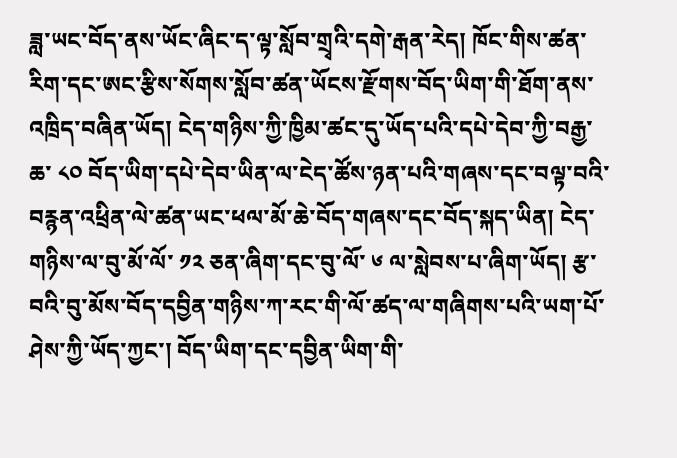ཟླ་ཡང་བོད་ནས་ཡོང་ཞིང་ད་ལྟ་སློབ་གྲྭའི་དགེ་རྒན་རེད། ཁོང་གིས་ཚན་རིག་དང་ཨང་རྩིས་སོགས་སློབ་ཚན་ཡོངས་རྫོགས་བོད་ཡིག་གི་ཐོག་ནས་འཁྲིད་བཞིན་ཡོད། ངེད་གཉིས་ཀྱི་ཁྱིམ་ཚང་དུ་ཡོད་པའི་དཔེ་དེབ་ཀྱི་བརྒྱ་ཆ་ ༨༠ བོད་ཡིག་དཔེ་དེབ་ཡིན་ལ་ངེད་ཚོས་ཉན་པའི་གཞས་དང་བལྟ་བའི་བརྙན་འཕྲིན་ལེ་ཚན་ཡང་ཕལ་མོ་ཆེ་བོད་གཞས་དང་བོད་སྐད་ཡིན། ངེད་གཉིས་ལ་བུ་མོ་ལོ་ ༡༢ ཅན་ཞིག་དང་བུ་ལོ་ ༦ ལ་སླེབས་པ་ཞིག་ཡོད། རྩ་བའི་བུ་མོས་བོད་དབྱིན་གཉིས་ཀ་རང་གི་ལོ་ཚད་ལ་གཞིགས་པའི་ཡག་པོ་ཤེས་ཀྱི་ཡོད་ཀྱང་། བོད་ཡིག་དང་དབྱིན་ཡིག་གི་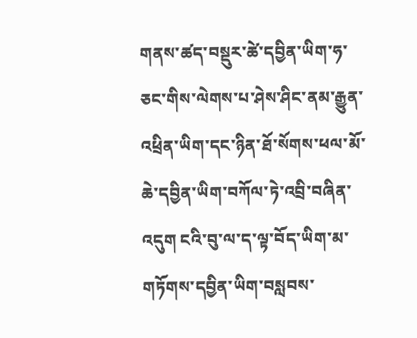གནས་ཚད་བསྡུར་ཚེ་དབྱིན་ཡིག་ཧ་ཅང་གིས་ལེགས་པ་ཤེས་ཤིང་ནམ་རྒྱུན་འཕྲིན་ཡིག་དང་ཉིན་ཐོ་སོགས་ཕལ་མོ་ཆེ་དབྱིན་ཡིག་བཀོལ་ཏེ་འབྲི་བཞིན་འདུག ངའི་བུ་ལ་ད་ལྟ་བོད་ཡིག་མ་གཏོགས་དབྱིན་ཡིག་བསླབས་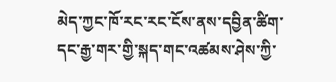མེད་ཀྱང་ཁོ་རང་རང་ངོས་ནས་དབྱིན་ཚིག་དང་རྒྱ་གར་གྱི་སྐད་གང་འཚམས་ཤེས་ཀྱི་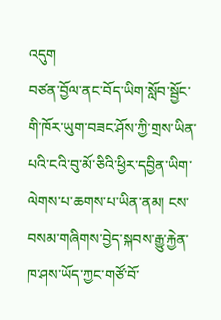འདུག
བཙན་བྱོལ་ནང་བོད་ཡིག་སློབ་སྦྱོང་གི་ཁོར་ཡུག་བཟང་ཤོས་ཀྱི་གྲས་ཡིན་པའི་ངའི་བུ་མོ་ཅིའི་ཕྱིར་དབྱིན་ཡིག་ལེགས་པ་ཆགས་པ་ཡིན་ནམ། ངས་བསམ་གཞིགས་བྱེད་སྐབས་རྒྱུ་རྐྱེན་ཁ་ཤས་ཡོད་ཀྱང་གཙོ་བོ་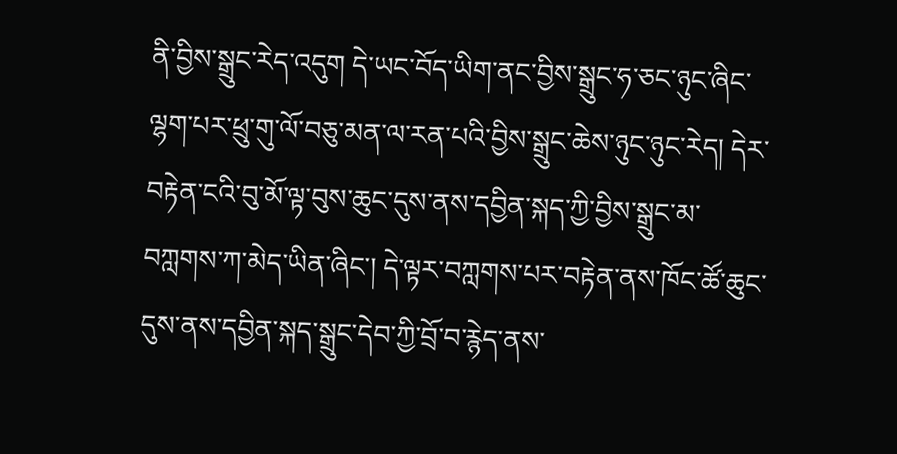ནི་བྱིས་སྒྲུང་རེད་འདུག དེ་ཡང་བོད་ཡིག་ནང་བྱིས་སྒྲུང་ཧ་ཅང་ཉུང་ཞིང་ལྷག་པར་ཕྲུ་གུ་ལོ་བཅུ་མན་ལ་རན་པའི་བྱིས་སྒྲུང་ཆེས་ཉུང་ཉུང་རེད། དེར་བརྟེན་ངའི་བུ་མོ་ལྟ་བུས་ཆུང་དུས་ནས་དབྱིན་སྐད་ཀྱི་བྱིས་སྒྲུང་མ་བཀླགས་ཀ་མེད་ཡིན་ཞིང་། དེ་ལྟར་བཀླགས་པར་བརྟེན་ནས་ཁོང་ཚོ་ཆུང་དུས་ནས་དབྱིན་སྐད་སྒྲུང་དེབ་ཀྱི་བྲོ་བ་རྙེད་ནས་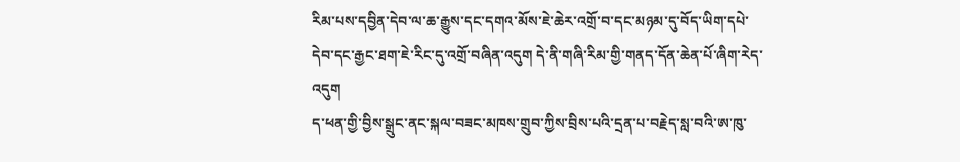རིམ་པས་དབྱིན་དེབ་ལ་ཆ་རྒྱུས་དང་དགའ་མོས་ཇེ་ཆེར་འགྲོ་བ་དང་མཉམ་དུ་བོད་ཡིག་དཔེ་དེབ་དང་རྒྱང་ཐག་ཇེ་རིང་དུ་འགྲོ་བཞིན་འདུག དེ་ནི་གཞི་རིམ་གྱི་གནད་དོན་ཆེན་པོ་ཞིག་རེད་འདུག
ད་ཕན་གྱི་བྱིས་སྒྲུང་ནང་སྐལ་བཟང་མཁས་གྲུབ་ཀྱིས་བྲིས་པའི་དྲན་པ་བརྗེད་སླ་བའི་ཨ་ཁུ་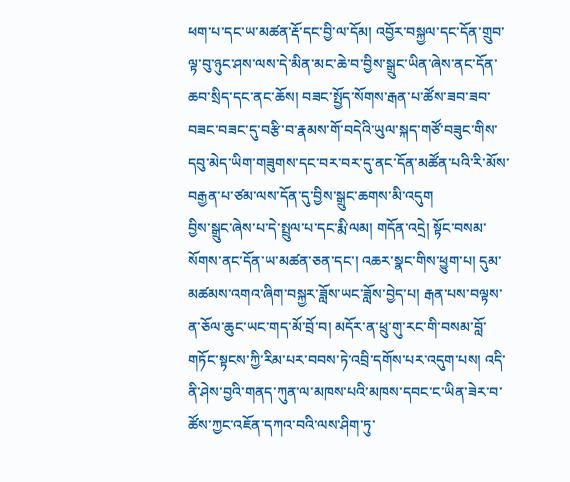ཕག་པ་དང་ཡ་མཚན་རྡོ་དང་བྱི་ལ་དོམ། འབྱོར་བསྐྱལ་དང་དོན་གྲུབ་ལྟ་བུ་ཉུང་ཤས་ལས་དེ་མིན་མང་ཆེ་བ་བྱིས་སྒྲུང་ཡིན་ཞེས་ནང་དོན་ཆབ་སྲིད་དང་ནང་ཆོས། བཟང་སྤྱོད་སོགས་རྒན་པ་ཚོས་ཟབ་ཟབ་བཟང་བཟང་དུ་བརྩི་བ་རྣམས་གོ་བདེའི་ཡུལ་སྐད་གཙོ་བཟུང་གིས་དབུ་མེད་ཡིག་གཟུགས་དང་བར་བར་དུ་ནང་དོན་མཚོན་པའི་རི་མོས་བརྒྱན་པ་ཙམ་ལས་དོན་དུ་བྱིས་སྒྲུང་ཆགས་མི་འདུག
བྱིས་སྒྲུང་ཞེས་པ་དེ་སྤྲུལ་པ་དང་རྨི་ལམ། གདོན་འདྲེ། སྟོང་བསམ་སོགས་ནང་དོན་ཡ་མཚན་ཅན་དང་། འཆར་སྣང་གིས་ཕྱུག་པ། དུམ་མཚམས་འགའ་ཞིག་བསྐྱར་ཟློས་ཡང་ཟློས་བྱེད་པ། རྒན་པས་བལྟས་ན་ཅོལ་ཆུང་ཡང་གད་མོ་བྲོ་བ། མདོར་ན་ཕྲུ་གུ་རང་གི་བསམ་བློ་གཏོང་སྟངས་ཀྱི་རིམ་པར་བབས་ཏེ་འབྲི་དགོས་པར་འདུག་པས། འདི་ནི་ཤེས་བྱའི་གནད་ཀུན་ལ་མཁས་པའི་མཁས་དབང་ང་ཡིན་ཟེར་བ་ཚོས་ཀྱང་འཇོན་དཀའ་བའི་ལས་ཤིག་ཏུ་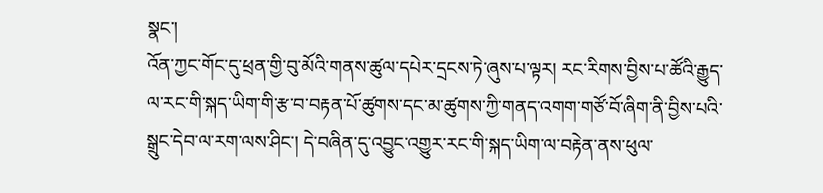སྣང་།
འོན་ཀྱང་གོང་དུ་ཕྲན་གྱི་བུ་མོའི་གནས་ཚུལ་དཔེར་དྲངས་ཏེ་ཞུས་པ་ལྟར། རང་རིགས་བྱིས་པ་ཚོའི་རྒྱུད་ལ་རང་གི་སྐད་ཡིག་གི་རྩ་བ་བརྟན་པོ་ཚུགས་དང་མ་ཚུགས་ཀྱི་གནད་འགག་གཙོ་བོ་ཞིག་ནི་བྱིས་པའི་སྒྲུང་དེབ་ལ་རག་ལས་ཤིང་། དེ་བཞིན་དུ་འབྱུང་འགྱུར་རང་གི་སྐད་ཡིག་ལ་བརྟེན་ནས་ཕུལ་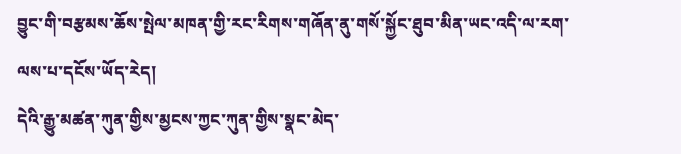བྱུང་གི་བརྩམས་ཆོས་སྤེལ་མཁན་གྱི་རང་རིགས་གཞོན་ནུ་གསོ་སྐྱོང་ཐུབ་མིན་ཡང་འདི་ལ་རག་ལས་པ་དངོས་ཡོད་རེད།
དེའི་རྒྱུ་མཚན་ཀུན་གྱིས་མྱངས་ཀྱང་ཀུན་གྱིས་སྣང་མེད་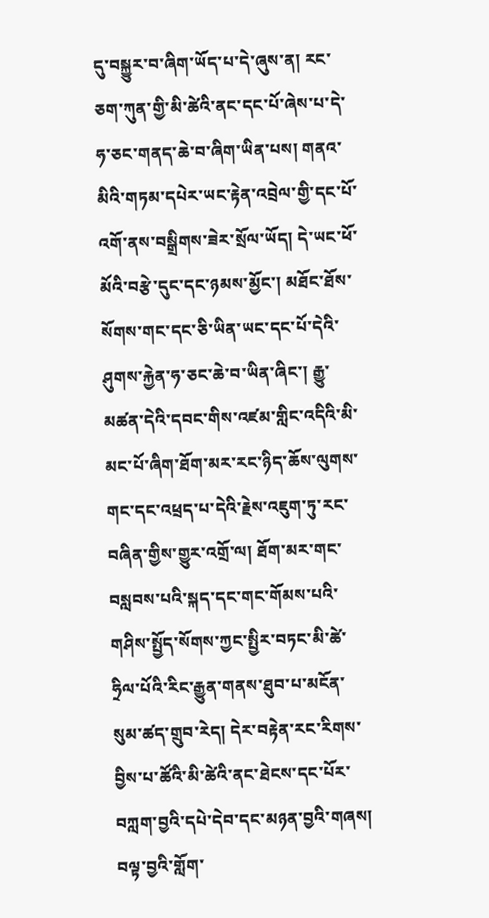དུ་བསྐྱུར་བ་ཞིག་ཡོད་པ་དེ་ཞུས་ན། རང་ཅག་ཀུན་གྱི་མི་ཚེའི་ནང་དང་པོ་ཞེས་པ་དེ་ཧ་ཅང་གནད་ཆེ་བ་ཞིག་ཡིན་པས། གནའ་མིའི་གཏམ་དཔེར་ཡང་རྟེན་འབྲེལ་གྱི་དང་པོ་འགོ་ནས་བསྒྲིགས་ཟེར་སྲོལ་ཡོད། དེ་ཡང་ཕོ་མོའི་བརྩེ་དུང་དང་ཉམས་མྱོང་། མཐོང་ཐོས་སོགས་གང་དང་ཅི་ཡིན་ཡང་དང་པོ་དེའི་ཤུགས་རྐྱེན་ཧ་ཅང་ཆེ་བ་ཡིན་ཞིང་། རྒྱུ་མཚན་དེའི་དབང་གིས་འཛམ་གླིང་འདིའི་མི་མང་པོ་ཞིག་ཐོག་མར་རང་ཉིད་ཆོས་ལུགས་གང་དང་འཕྲད་པ་དེའི་རྗེས་འཇུག་ཏུ་རང་བཞིན་གྱིས་གྱུར་འགྲོ་ལ། ཐོག་མར་གང་བསླབས་པའི་སྐད་དང་གང་གོམས་པའི་གཤིས་སྤྱོད་སོགས་ཀྱང་སྤྱིར་བཏང་མི་ཚེ་ཧྲིལ་པོའི་རིང་རྒྱུན་གནས་ཐུབ་པ་མངོན་སུམ་ཚད་གྲུབ་རེད། དེར་བརྟེན་རང་རིགས་བྱིས་པ་ཚོའི་མི་ཚེའི་ནང་ཐེངས་དང་པོར་བཀླག་བྱའི་དཔེ་དེབ་དང་མཉན་བྱའི་གཞས། བལྟ་བྱའི་གློག་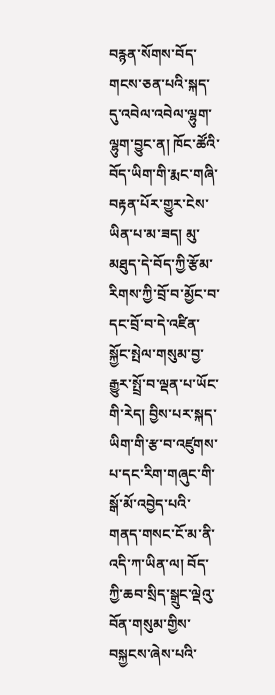བརྙན་སོགས་བོད་གངས་ཅན་པའི་སྐད་དུ་འབེལ་འབེལ་ལྷུག་ལྷུག་བྱུང་ན། ཁོང་ཚོའི་བོད་ཡིག་གི་རྨང་གཞི་བརྟན་པོར་གྱུར་ངེས་ཡིན་པ་མ་ཟད། མུ་མཐུད་དེ་བོད་ཀྱི་རྩོམ་རིགས་ཀྱི་བྲོ་བ་མྱོང་བ་དང་བྲོ་བ་དེ་འཛིན་སྐྱོང་སྤེལ་གསུམ་བྱ་རྒྱུར་སྤྲོ་བ་ལྡན་པ་ཡོང་གི་རེད། བྱིས་པར་སྐད་ཡིག་གི་རྩ་བ་འཛུགས་པ་དང་རིག་གཞུང་གི་སྒོ་མོ་འབྱེད་པའི་གནད་གསང་ངོ་མ་ནི་འདི་ཀ་ཡིན་ལ། བོད་ཀྱི་ཆབ་སྲིད་སྒྲུང་ལྡེའུ་བོན་གསུམ་གྱིས་བསྐྱངས་ཞེས་པའི་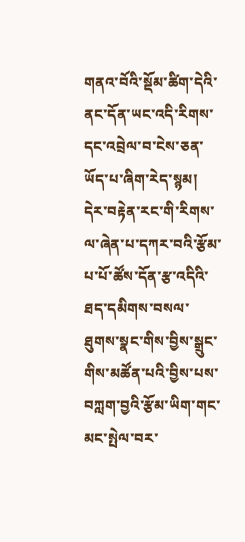གནའ་བོའི་སྡོམ་ཚིག་དེའི་ནང་དོན་ཡང་འདི་རིགས་དང་འབྲེལ་བ་ངེས་ཅན་ཡོད་པ་ཞིག་རེད་སྙམ། དེར་བརྟེན་རང་གི་རིགས་ལ་ཞེན་པ་དཀར་བའི་རྩོམ་པ་པོ་ཚོས་དོན་རྩ་འདིའི་ཐད་དམིགས་བསལ་ཐུགས་སྣང་གིས་བྱིས་སྒྲུང་གིས་མཚོན་པའི་བྱིས་པས་བཀླག་བྱའི་རྩོམ་ཡིག་གང་མང་སྤེལ་བར་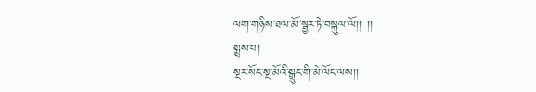ལག་གཉིས་ཐལ་མོ་སྦྱར་ཏེ་བསྐུལ་ལོ།། །།
སྨྲས་པ།
སྔར་སོང་སྔ་མོའི་སྒྲུང་གི་མེ་ལོང་ལས།།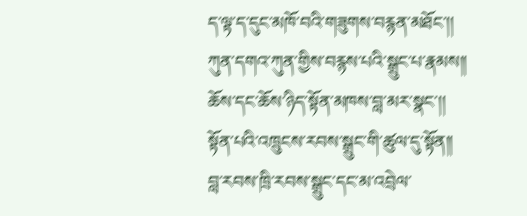ད་ལྟ་ད་དུང་མཁོ་བའི་གཟུགས་བརྙན་མཐོང་།།
ཀུན་དགའ་ཀུན་གྱིས་བརྙས་པའི་སྒྲུང་པ་རྣམས།།
ཆོས་དང་ཆོས་ཉིད་སྟོན་མཁས་བླ་མར་སྣང་།།
སྟོན་པའི་འཁྲུངས་རབས་སྒྲུང་གི་ཚུལ་དུ་སྟོན།།
བླ་རབས་ཁྲི་རབས་སྒྲུང་དང་མ་འབྲེལ་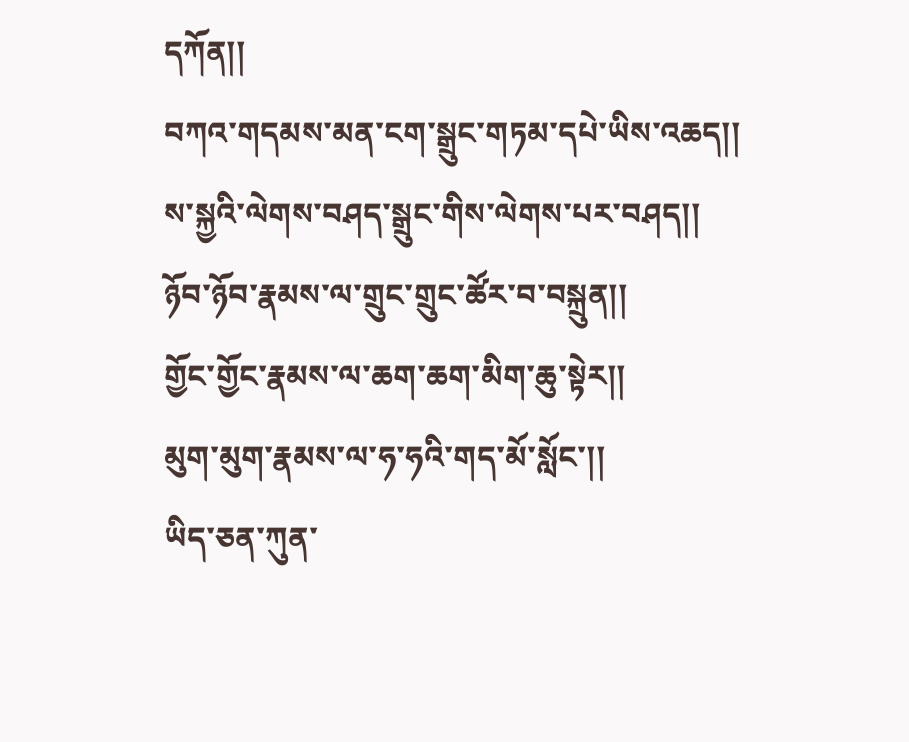དཀོན།།
བཀའ་གདམས་མན་ངག་སྒྲུང་གཏམ་དཔེ་ཡིས་འཆད།།
ས་སྐྱའི་ལེགས་བཤད་སྒྲུང་གིས་ལེགས་པར་བཤད།།
ཉོབ་ཉོབ་རྣམས་ལ་གྲུང་གྲུང་ཚོར་བ་བསྐྲུན།།
གྱོང་གྱོང་རྣམས་ལ་ཆག་ཆག་མིག་ཆུ་སྟེར།།
མུག་མུག་རྣམས་ལ་ཧ་ཧའི་གད་མོ་སློང་།།
ཡིད་ཅན་ཀུན་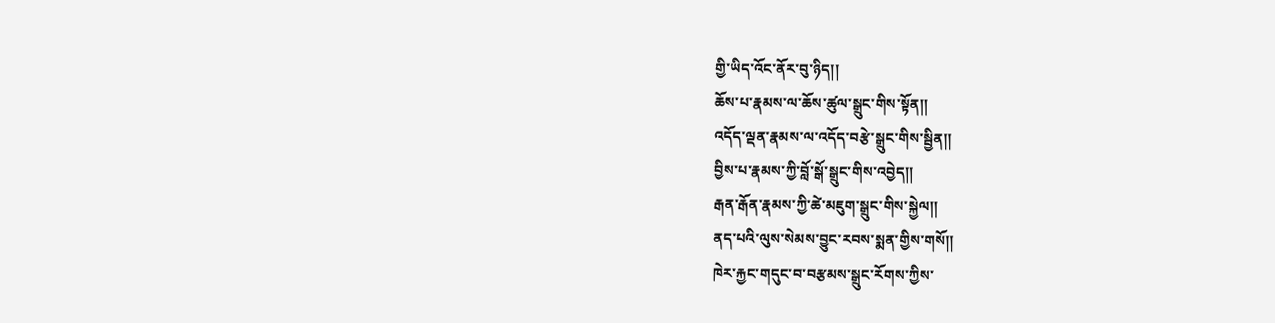གྱི་ཡིད་འོང་ནོར་བུ་ཉིད།།
ཆོས་པ་རྣམས་ལ་ཆོས་ཚུལ་སྒྲུང་གིས་སྟོན།།
འདོད་ལྡན་རྣམས་ལ་འདོད་བརྩེ་སྒྲུང་གིས་སྦྱིན།།
བྱིས་པ་རྣམས་ཀྱི་བློ་སྒོ་སྒྲུང་གིས་འབྱེད།།
རྒན་རྒོན་རྣམས་ཀྱི་ཚེ་མཇུག་སྒྲུང་གིས་སྐྱེལ།།
ནད་པའི་ལུས་སེམས་བྱུང་རབས་སྨན་གྱིས་གསོ།།
ཁེར་རྐྱང་གདུང་བ་བརྩམས་སྒྲུང་རོགས་ཀྱིས་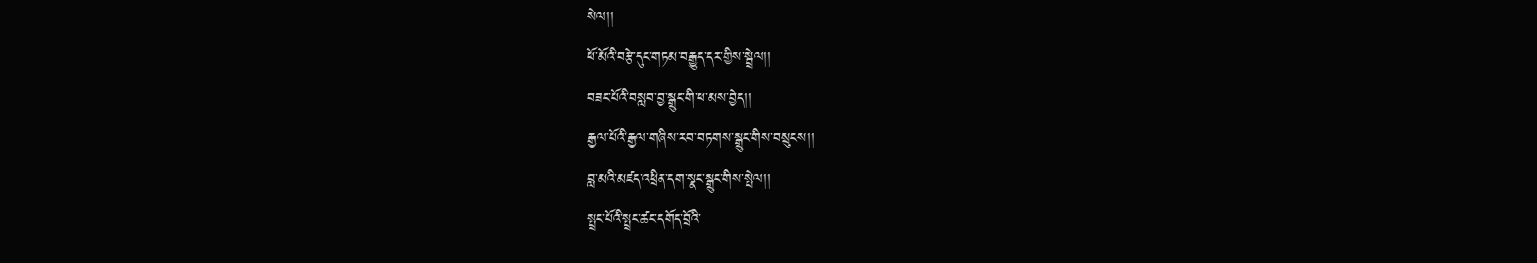སེལ།།
ཕོ་མོའི་བརྩེ་དུང་གཏམ་བརྒྱུད་དར་གྱིས་སྦྲེལ།།
བཟང་པོའི་བསླབ་བྱ་སྒྲུང་གི་ཕ་མས་བྱེད།།
རྒྱལ་པོའི་རྒྱལ་གཞིས་རབ་བཏགས་སྒྲུང་གིས་བསྲུངས།།
བླ་མའི་མཛད་འཕྲིན་དག་སྣང་སྒྲུང་གིས་སྤེལ།།
སྤྲང་པོའི་སྤྲང་ཚང་དགོད་བྲོའི་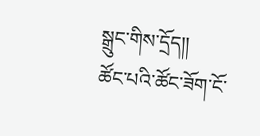སྒྲུང་གིས་དྲོད།།
ཚོང་པའི་ཚོང་ཟོག་ངོ་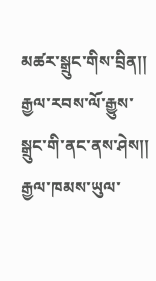མཚར་སྒྲུང་གིས་བྲིན།།
རྒྱལ་རབས་ལོ་རྒྱུས་སྒྲུང་གི་ནང་ནས་ཤེས།།
རྒྱལ་ཁམས་ཡུལ་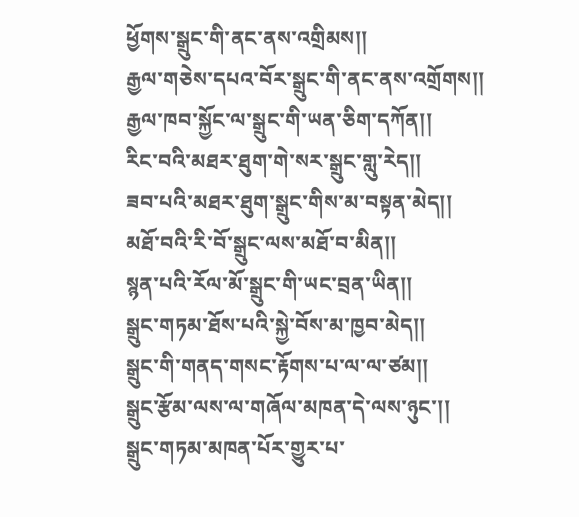ཕྱོགས་སྒྲུང་གི་ནང་ནས་འགྲིམས།།
རྒྱལ་གཅེས་དཔའ་བོར་སྒྲུང་གི་ནང་ནས་འགྲོགས།།
རྒྱལ་ཁབ་སྐྱོང་ལ་སྒྲུང་གི་ཡན་ཅིག་དཀོན།།
རིང་བའི་མཐར་ཐུག་གེ་སར་སྒྲུང་གླུ་རེད།།
ཟབ་པའི་མཐར་ཐུག་སྒྲུང་གིས་མ་བསྟན་མེད།།
མཐོ་བའི་རི་བོ་སྒྲུང་ལས་མཐོ་བ་མིན།།
སྙན་པའི་རོལ་མོ་སྒྲུང་གི་ཡང་བྲན་ཡིན།།
སྒྲུང་གཏམ་ཐོས་པའི་སྐྱེ་བོས་མ་ཁྱབ་མེད།།
སྒྲུང་གི་གནད་གསང་རྟོགས་པ་ལ་ལ་ཙམ།།
སྒྲུང་རྩོམ་ལས་ལ་གཞོལ་མཁན་དེ་ལས་ཉུང་།།
སྒྲུང་གཏམ་མཁན་པོར་གྱུར་པ་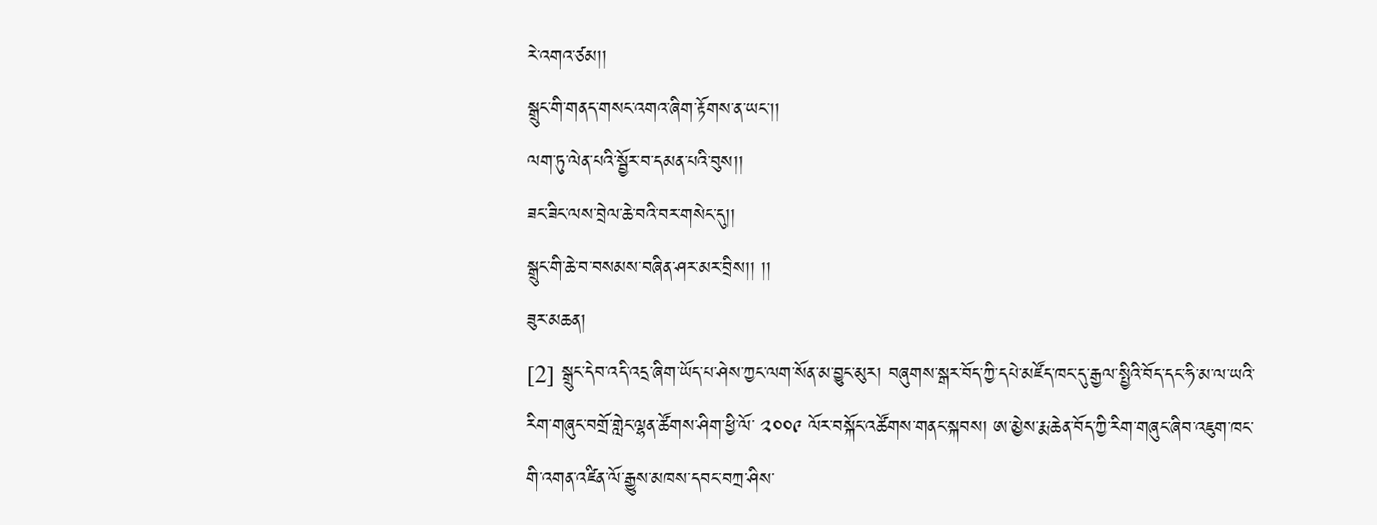རེ་འགའ་ཙམ།།
སྒྲུང་གི་གནད་གསང་འགའ་ཞིག་རྟོགས་ན་ཡང་།།
ལག་ཏུ་ལེན་པའི་སྦྱོར་བ་དམན་པའི་བུས།།
ཟང་ཟིང་ལས་བྲེལ་ཆེ་བའི་བར་གསེང་དུ།།
སྒྲུང་གི་ཆེ་བ་བསམས་བཞིན་ཤར་མར་བྲིས།། །།
ཟུར་མཆན།
[2] སྒྲུང་དེབ་འདི་འདྲ་ཞིག་ཡོད་པ་ཤེས་ཀྱང་ལག་སོན་མ་བྱུང་མུར། བཞུགས་སྒར་བོད་ཀྱི་དཔེ་མཛོད་ཁང་དུ་རྒྱལ་སྤྱིའི་བོད་དང་ཧི་མ་ལ་ཡའི་རིག་གཞུང་བགྲོ་གླེང་ལྷན་ཚོགས་ཤིག་ཕྱི་ལོ་ ༢༠༠༩ ལོར་བསྐོང་འཚོགས་གནང་སྐབས། ཨ་མྱེས་རྨ་ཆེན་བོད་ཀྱི་རིག་གཞུང་ཞིབ་འཇུག་ཁང་གི་འགན་འཛིན་ལོ་རྒྱུས་མཁས་དབང་བཀྲ་ཤིས་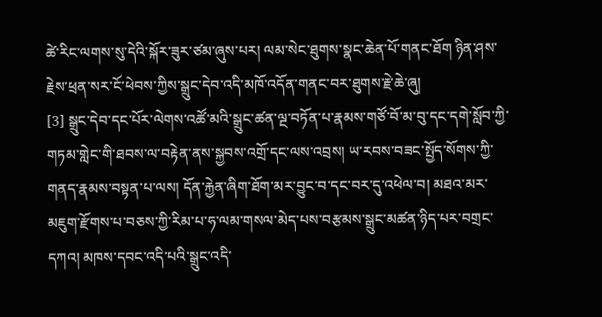ཚེ་རིང་ལགས་སུ་དེའི་སྐོར་ཟུར་ཙམ་ཞུས་པར། ལམ་སེང་ཐུགས་སྣང་ཆེན་པོ་གནང་ཐོག ཉིན་ཤས་རྗེས་ཕྲན་སར་ངོ་ཕེབས་ཀྱིས་སྒྲུང་དེབ་འདི་མཁོ་འདོན་གནང་བར་ཐུགས་རྗེ་ཆེ་ཞུ།
[3] སྒྲུང་དེབ་དང་པོར་ལེགས་འཚོ་མའི་སྒྲུང་ཚན་ལྔ་བཏོན་པ་རྣམས་གཙོ་བོ་མ་བུ་དང་དགེ་སློབ་ཀྱི་གཏམ་གླེང་གི་ཐབས་ལ་བརྟེན་ནས་སྐྱབས་འགྲོ་དང་ལས་འབྲས། ཡ་རབས་བཟང་སྤྱོད་སོགས་ཀྱི་གནད་རྣམས་བསྟན་པ་ལས། དོན་རྐྱེན་ཞིག་ཐོག་མར་བྱུང་བ་དང་བར་དུ་འཕེལ་བ། མཐའ་མར་མཇུག་རྫོགས་པ་བཅས་ཀྱི་རིམ་པ་ཧ་ལམ་གསལ་མེད་པས་བརྩམས་སྒྲུང་མཚན་ཉིད་པར་བགྲང་དཀའ། མཁས་དབང་འདི་པའི་སྒྲུང་འདི་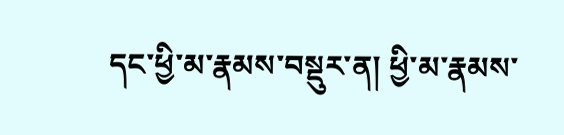དང་ཕྱི་མ་རྣམས་བསྡུར་ན། ཕྱི་མ་རྣམས་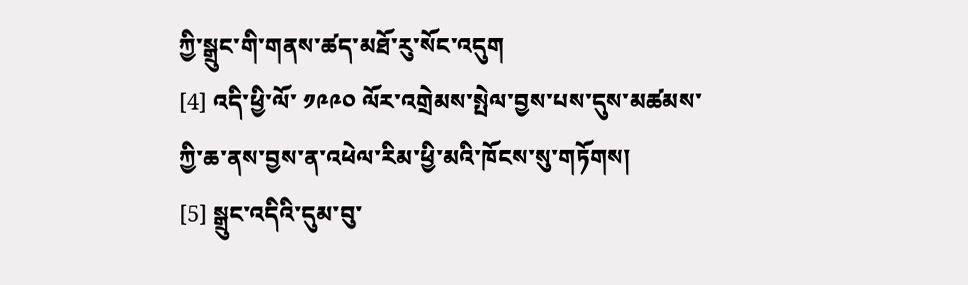ཀྱི་སྒྲུང་གི་གནས་ཚད་མཐོ་རུ་སོང་འདུག
[4] འདི་ཕྱི་ལོ་ ༡༩༩༠ ལོར་འགྲེམས་སྤེལ་བྱས་པས་དུས་མཚམས་ཀྱི་ཆ་ནས་བྱས་ན་འཕེལ་རིམ་ཕྱི་མའི་ཁོངས་སུ་གཏོགས།
[5] སྒྲུང་འདིའི་དུམ་བུ་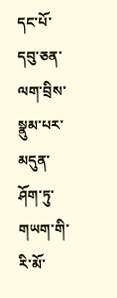དང་པོ་དབུ་ཅན་ལག་བྲིས་སྣུམ་པར་མདུན་ཤོག་ཏུ་གཡག་གི་རི་མོ་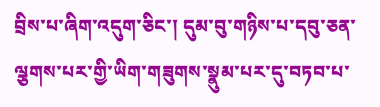བྲིས་པ་ཞིག་འདུག་ཅིང་། དུམ་བུ་གཉིས་པ་དབུ་ཅན་ལྕགས་པར་གྱི་ཡིག་གཟུགས་སྣུམ་པར་དུ་བཏབ་པ་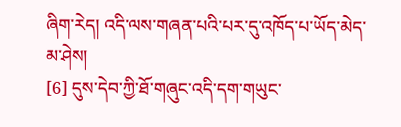ཞིག་རེད། འདི་ལས་གཞན་པའི་པར་དུ་འཁོད་པ་ཡོད་མེད་མ་ཤེས།
[6] དུས་དེབ་ཀྱི་ཐོ་གཞུང་འདི་དག་གཡུང་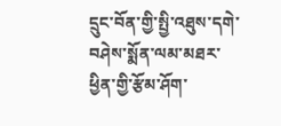དྲུང་བོན་གྱི་སྤྱི་འཐུས་དགེ་བཤེས་སྨོན་ལམ་མཐར་ཕྱིན་གྱི་རྩོམ་ཤོག་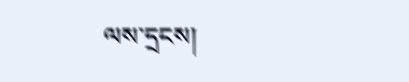ལས་དྲངས།